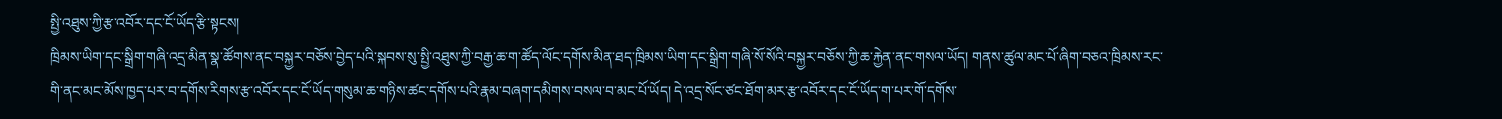སྤྱི་འཐུས་ཀྱི་རྩ་འབོར་དང་ངོ་ཡོད་རྩི་སྟངས།
ཁྲིམས་ཡིག་དང་སྒྲིག་གཞི་འདྲ་མིན་སྣ་ཚོགས་ནང་བསྐྱར་བཅོས་བྱེད་པའི་སྐབས་སུ་སྤྱི་འཐུས་ཀྱི་བརྒྱ་ཆ་ག་ཚོད་ལོང་དགོས་མིན་ཐད་ཁྲིམས་ཡིག་དང་སྒྲིག་གཞི་སོ་སོའི་བསྐྱར་བཅོས་ཀྱི་ཆ་རྐྱེན་ནང་གསལ་ཡོད། གནས་ཚུལ་མང་པོ་ཞིག་བཅའ་ཁྲིམས་རང་གི་ནང་མང་མོས་ཁྱད་པར་བ་དགོས་རིགས་རྩ་འབོར་དང་ངོ་ཡོད་གསུམ་ཆ་གཉིས་ཚང་དགོས་པའི་རྣམ་བཞག་དམིགས་བསལ་བ་མང་པོ་ཡོད། དེ་འདྲ་སོང་ཙང་ཐོག་མར་རྩ་འབོར་དང་ངོ་ཡོད་ག་པར་གོ་དགོས་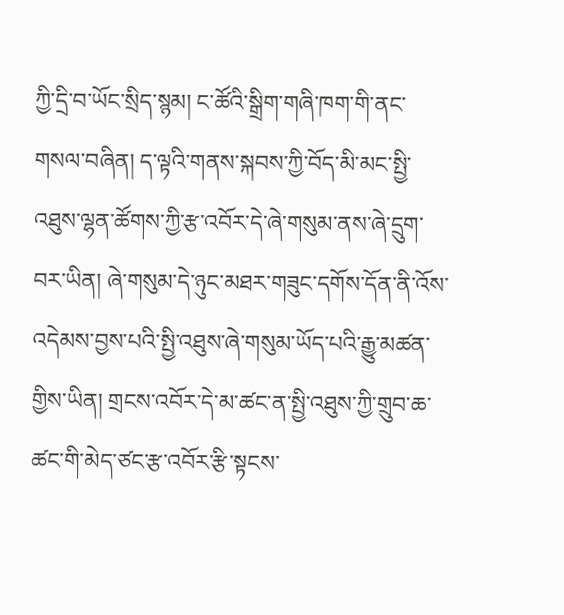ཀྱི་དྲི་བ་ཡོང་སྲིད་སྙམ། ང་ཚོའི་སྒྲིག་གཞི་ཁག་གི་ནང་གསལ་བཞིན། ད་ལྟའི་གནས་སྐབས་ཀྱི་བོད་མི་མང་སྤྱི་འཐུས་ལྷན་ཚོགས་ཀྱི་རྩ་འབོར་དེ་ཞེ་གསུམ་ནས་ཞེ་དྲུག་བར་ཡིན། ཞེ་གསུམ་དེ་ཉུང་མཐར་གཟུང་དགོས་དོན་ནི་འོས་འདེམས་བྱས་པའི་སྤྱི་འཐུས་ཞེ་གསུམ་ཡོད་པའི་རྒྱུ་མཚན་གྱིས་ཡིན། གྲངས་འབོར་དེ་མ་ཚང་ན་སྤྱི་འཐུས་ཀྱི་གྲུབ་ཆ་ཚང་གི་མེད་ཙང་རྩ་འབོར་རྩི་སྟངས་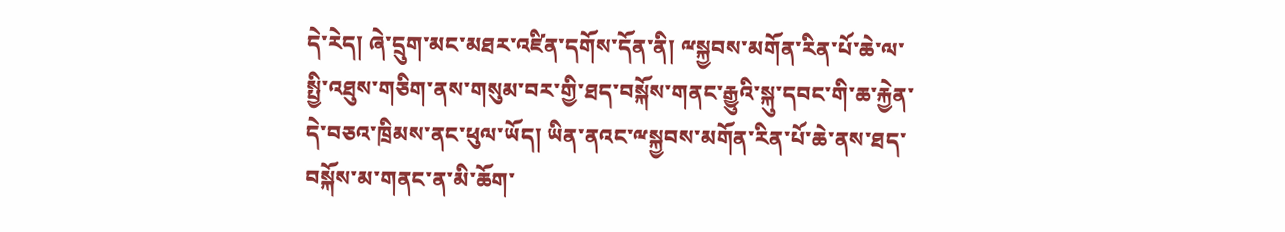དེ་རེད། ཞེ་དྲུག་མང་མཐར་འཛིན་དགོས་དོན་ནི། ྋསྐྱབས་མགོན་རིན་པོ་ཆེ་ལ་སྤྱི་འཐུས་གཅིག་ནས་གསུམ་བར་གྱི་ཐད་བསྐོས་གནང་རྒྱུའི་སྐུ་དབང་གི་ཆ་རྐྱེན་དེ་བཅའ་ཁྲིམས་ནང་ཕུལ་ཡོད། ཡིན་ནའང་ྋསྐྱབས་མགོན་རིན་པོ་ཆེ་ནས་ཐད་བསྐོས་མ་གནང་ན་མི་ཆོག་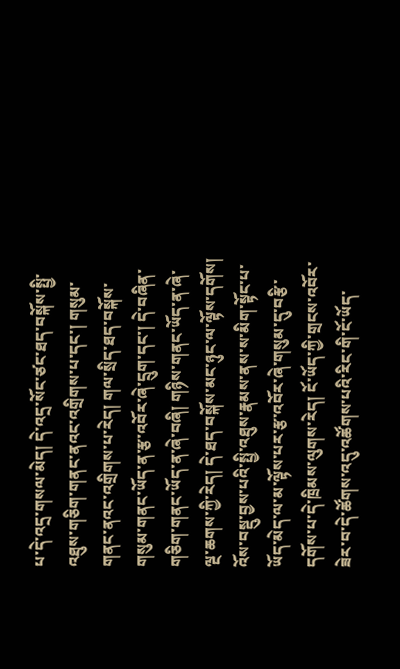པ་དེ་འདྲ་གསལ་མེད། དེ་འདྲ་སོང་ཙང་ཐད་བསྐོས་སྤྱི་འཐུས་གཅིག་གནང་ནའང་འགྲིགས་པ་དང་། གསུམ་གནང་ནའང་འགྲིགས་པ་རེད། གལ་སྲིད་ཐད་བསྐོས་གསུམ་གནང་ཡོད་ན་རྩ་འབོར་ཞེ་དྲུག་དང་། དེ་བཞིན་གཅིག་གནང་ཡོད་ན་ཞེ་བཞི། གཉིས་གནང་ཡོད་ན་ཞེ་ལྔ་ཆགས་ཀྱི་རེད། དེ་ཐད་བསྐོས་མང་ཉུང་ལ་ལྟོས་དགོས། འོས་བསྡུ་བྱས་པའི་སྤྱི་འཐུས་རྣམས་ནས་ས་མིག་སྟོང་པ་ཡོད་མེད་ལ་མ་ལྟོས་པར་རྩ་འབོར་ཞེ་གསུམ་དུ་བརྩི་དགོས་པ་དེ་ཁྲིམས་ལུགས་རེད། ངོ་ཡོད་ཀྱི་གྲངས་འབོར་ཟེར་བ་དེ་ཚོགས་འདུ་འཚོགས་པའི་རིང་གི་ངོ་ཡོད་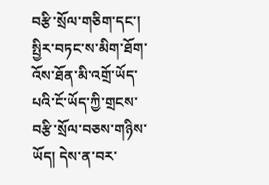བརྩི་སྲོལ་གཅིག་དང་། སྤྱིར་བཏང་ས་མིག་ཐོག་འོས་ཐོན་མི་འགྲོ་ཡོད་པའི་ངོ་ཡོད་ཀྱི་གྲངས་བརྩི་སྲོལ་བཅས་གཉིས་ཡོད། དེས་ན་བར་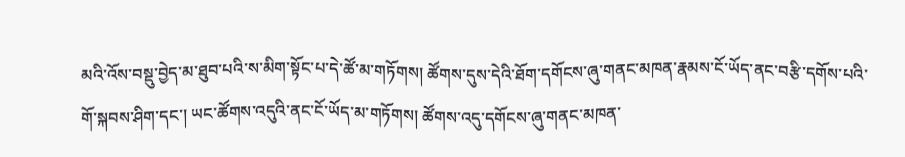མའི་འོས་བསྡུ་བྱེད་མ་ཐུབ་པའི་ས་མིག་སྟོང་པ་དེ་ཚོ་མ་གཏོགས། ཚོགས་དུས་དེའི་ཐོག་དགོངས་ཞུ་གནང་མཁན་རྣམས་ངོ་ཡོད་ནང་བརྩི་དགོས་པའི་གོ་སྐབས་ཤིག་དང་། ཡང་ཚོགས་འདུའི་ནང་ངོ་ཡོད་མ་གཏོགས། ཚོགས་འདུ་དགོངས་ཞུ་གནང་མཁན་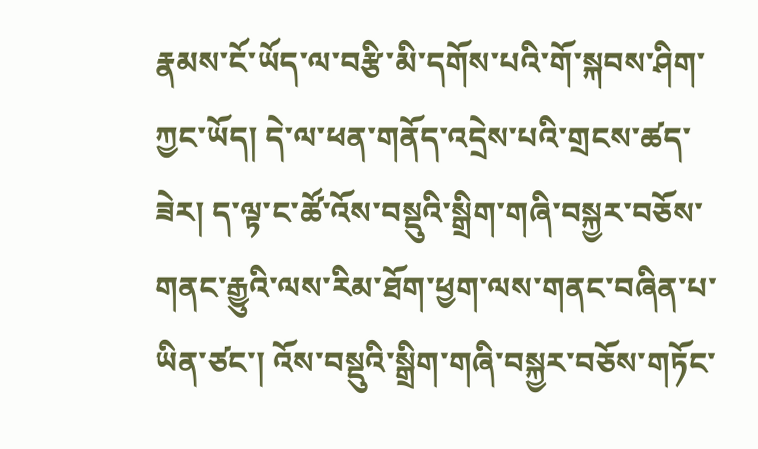རྣམས་ངོ་ཡོད་ལ་བརྩི་མི་དགོས་པའི་གོ་སྐབས་ཤིག་ཀྱང་ཡོད། དེ་ལ་ཕན་གནོད་འདྲེས་པའི་གྲངས་ཚད་ཟེར། ད་ལྟ་ང་ཚོ་འོས་བསྡུའི་སྒྲིག་གཞི་བསྐྱར་བཅོས་གནང་རྒྱུའི་ལས་རིམ་ཐོག་ཕྱག་ལས་གནང་བཞིན་པ་ཡིན་ཙང་། འོས་བསྡུའི་སྒྲིག་གཞི་བསྐྱར་བཅོས་གཏོང་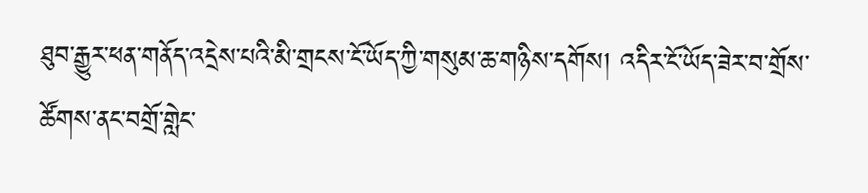ཐུབ་རྒྱུར་ཕན་གནོད་འདྲེས་པའི་མི་གྲངས་ངོ་ཡོད་ཀྱི་གསུམ་ཆ་གཉིས་དགོས། འདིར་ངོ་ཡོད་ཟེར་བ་གྲོས་ཚོགས་ནང་བགྲོ་གླེང་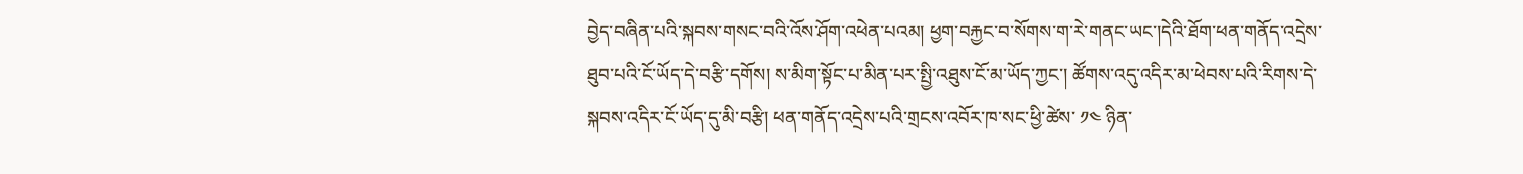བྱེད་བཞིན་པའི་སྐབས་གསང་བའི་འོས་ཤོག་འཕེན་པའམ། ཕྱག་བརྐྱང་བ་སོགས་ག་རེ་གནང་ཡང་།དེའི་ཐོག་ཕན་གནོད་འདྲེས་ཐུབ་པའི་ངོ་ཡོད་དེ་བརྩི་དགོས། ས་མིག་སྟོང་པ་མིན་པར་སྤྱི་འཐུས་ངོ་མ་ཡོད་ཀྱང་། ཚོགས་འདུ་འདིར་མ་ཕེབས་པའི་རིགས་དེ་སྐབས་འདིར་ངོ་ཡོད་དུ་མི་བརྩི། ཕན་གནོད་འདྲེས་པའི་གྲངས་འབོར་ཁ་སང་ཕྱི་ཚེས་ ༡༤ ཉིན་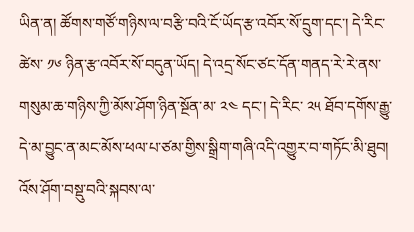ཡིན་ན། ཚོགས་གཙོ་གཉིས་ལ་བརྩི་བའི་ངོ་ཡོད་རྩ་འབོར་སོ་དྲུག་དང་། དེ་རིང་ཚེས་ ༡༦ ཉིན་རྩ་འབོར་སོ་བདུན་ཡོད། དེ་འདྲ་སོང་ཙང་དོན་གནད་རེ་རེ་ནས་གསུམ་ཆ་གཉིས་ཀྱི་མོས་ཤོག་ཉིན་སྔོན་མ་ ༢༤ དང་། དེ་རིང་ ༢༥ ཐོབ་དགོས་རྒྱུ་དེ་མ་བྱུང་ན་མང་མོས་ཕལ་པ་ཙམ་གྱིས་སྒྲིག་གཞི་འདི་འགྱུར་བ་གཏོང་མི་ཐུབ།
འོས་ཤོག་བསྡུ་བའི་སྐབས་ལ་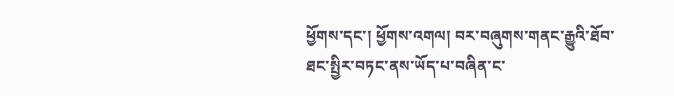ཕྱོགས་དང་། ཕྱོགས་འགལ། བར་བཞུགས་གནང་རྒྱུའི་ཐོབ་ཐང་སྤྱིར་བཏང་ནས་ཡོད་པ་བཞིན་ང་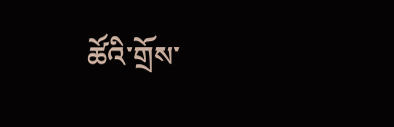ཚོའི་གྲོས་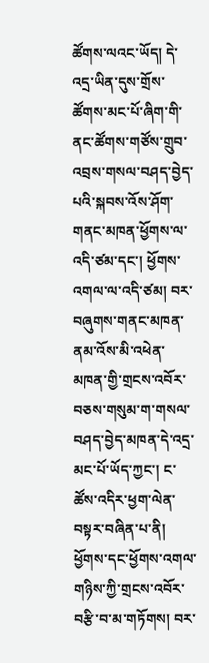ཚོགས་ལའང་ཡོད། དེ་འདྲ་ཡིན་དུས་གྲོས་ཚོགས་མང་པོ་ཞིག་གི་ནང་ཚོགས་གཙོས་གྲུབ་འབྲས་གསལ་བཤད་བྱེད་པའི་སྐབས་འོས་ཤོག་གནང་མཁན་ཕྱོགས་ལ་འདི་ཙམ་དང་། ཕྱོགས་འགལ་ལ་འདི་ཙམ། བར་བཞུགས་གནང་མཁན་ནམ་འོས་མི་འཕེན་མཁན་གྱི་གྲངས་འབོར་བཅས་གསུམ་ག་གསལ་བཤད་བྱེད་མཁན་དེ་འདྲ་མང་པོ་ཡོད་ཀྱང་། ང་ཚོས་འདིར་ཕྱག་ལེན་བསྟར་བཞིན་པ་ནི། ཕྱོགས་དང་ཕྱོགས་འགལ་གཉིས་ཀྱི་གྲངས་འབོར་བརྩི་བ་མ་གཏོགས། བར་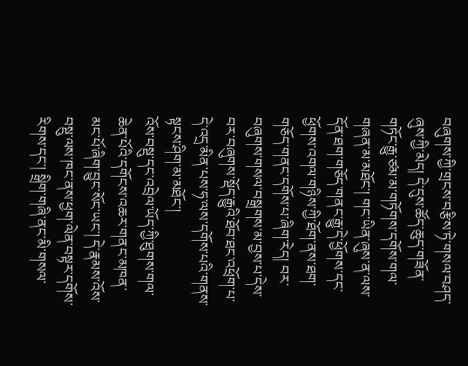བཞུགས་ཀྱི་གྲངས་བརྩིས་ཏེ་གསལ་བཤད་ཞུས་ཀྱི་མེད། དེ་དུས་ཚོད་ཆུད་གཟོན་གཏོང་རྒྱུ་ཙམ་མ་གཏོགས་དགོས་གལ་གཞན་མ་མཐོང་། གང་ཡིན་ཞུས་ན་ལས་དོན་ཐག་གཅོད་གནང་རྒྱུ་དེ་ཕྱོགས་དང་ཕྱོགས་འགལ་གཉིས་ཀྱི་ཐོག་ནས་ཐག་གཅོད་གནང་དགོས་པ་ཞིག་རེད། བར་བཞུགས་གསལ་བསྒྲགས་མ་བྱས་པ་དེས་བར་བཞུགས་སྡོད་རྒྱུའི་ཐོབ་ཐང་འཕྲོག་པ་དེ་འདྲ་མིན་པས་ཧ་ལས་དགོས་པའི་གནས་སྟངས་ཤིག་མ་མཐོང་།
འོས་བསྡུ་དང་འབྲེལ་ཡོད་ཀྱི་ཐུགས་གལ་ཆེན་པོའི་དགོངས་འཆར་གནང་མཁན་མང་པོ་ཞིག་བྱུང་སོང་ཡང་། དེ་རྣམས་འོས་བསྡུ་ལས་ཁང་ནས་ཕྱག་ལེན་བསྟར་དགོས་རིགས་དང་། སྒྲིག་གཞི་ནང་མི་གསལ་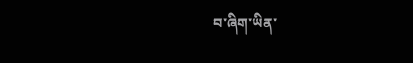བ་ཞིག་ཡིན་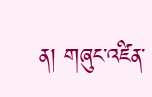ན། གཞུང་འཛིན་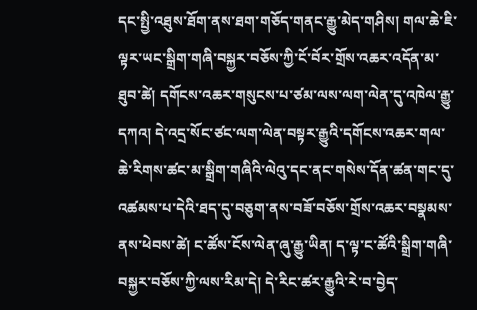དང་སྤྱི་འཐུས་ཐོག་ནས་ཐག་གཅོད་གནང་རྒྱུ་མེད་གཤིས། གལ་ཆེ་ཇི་ལྟར་ཡང་སྒྲིག་གཞི་བསྐྱར་བཅོས་ཀྱི་ངོ་བོར་གྲོས་འཆར་འདོན་མ་ཐུབ་ཚེ། དགོངས་འཆར་གསུངས་པ་ཙམ་ལས་ལག་ལེན་དུ་འཁེལ་རྒྱུ་དཀའ། དེ་འདྲ་སོང་ཙང་ལག་ལེན་བསྟར་རྒྱུའི་དགོངས་འཆར་གལ་ཆེ་རིགས་ཚང་མ་སྒྲིག་གཞིའི་ལེའུ་དང་ནང་གསེས་དོན་ཚན་གང་དུ་འཚམས་པ་དེའི་ཐད་དུ་བཅུག་ནས་བཟོ་བཅོས་གྲོས་འཆར་བསྣམས་ནས་ཕེབས་ཚེ། ང་ཚོས་ངོས་ལེན་ཞུ་རྒྱུ་ཡིན། ད་ལྟ་ང་ཚོའི་སྒྲིག་གཞི་བསྐྱར་བཅོས་ཀྱི་ལས་རིམ་དེ། དེ་རིང་ཚར་རྒྱུའི་རེ་བ་བྱེད་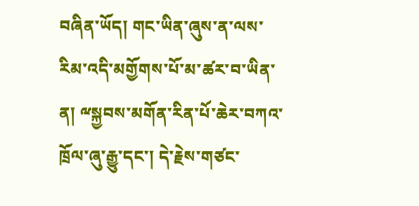བཞིན་ཡོད། གང་ཡིན་ཞུས་ན་ལས་རིམ་འདི་མགྱོགས་པོ་མ་ཚར་བ་ཡིན་ན། ྋསྐྱབས་མགོན་རིན་པོ་ཆེར་བཀའ་ཁྲོལ་ཞུ་རྒྱུ་དང་། དེ་རྗེས་གཙང་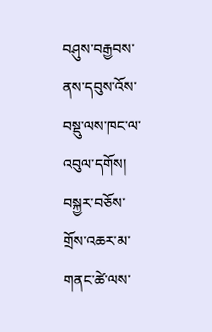བཤུས་བརྒྱབས་ནས་དབུས་འོས་བསྡུ་ལས་ཁང་ལ་འབུལ་དགོས། བསྐྱར་བཅོས་གྲོས་འཆར་མ་གནང་ཚེ་ལས་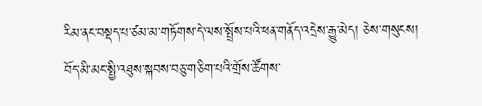རིམ་ནང་བསྡད་པ་ཙམ་མ་གཏོགས་དེ་ལས་སྤྲོས་པའི་ཕན་གནོད་འདྲེས་རྒྱུ་མེད། ཅེས་གསུངས།
བོད་མི་མང་སྤྱི་འཐུས་སྐབས་བཅུ་གཅིག་པའི་གྲོས་ཚོགས་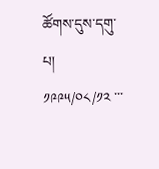ཚོགས་དུས་དགུ་པ། ༡༩༩༥/༠༨/༡༢ ་་་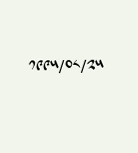༡༩༩༥/༠༨/༢༥